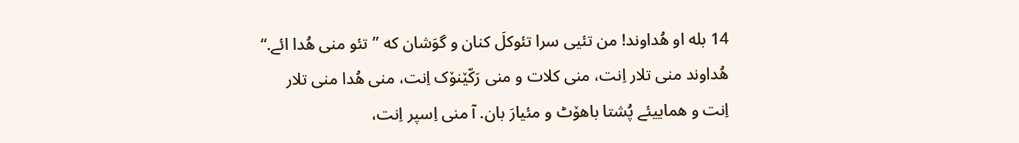14 بله او هُداوند! من تئیی سرا تئوکلَ کنان و گوَشان که ”تئو منی هُدا ائے.“
هُداوند منی تلار اِنت، منی کلات و منی رَکّێنۆک اِنت، منی هُدا منی تلار اِنت و هماییئے پُشتا باهۆٹ و مئیارَ بان. آ منی اِسپر اِنت،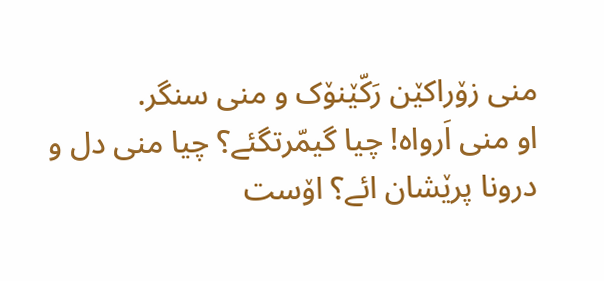منی زۆراکێن رَکّێنۆک و منی سنگر.
او منی اَرواه! چیا گیمّرتگئے؟ چیا منی دل و درونا پرێشان ائے؟ اۆست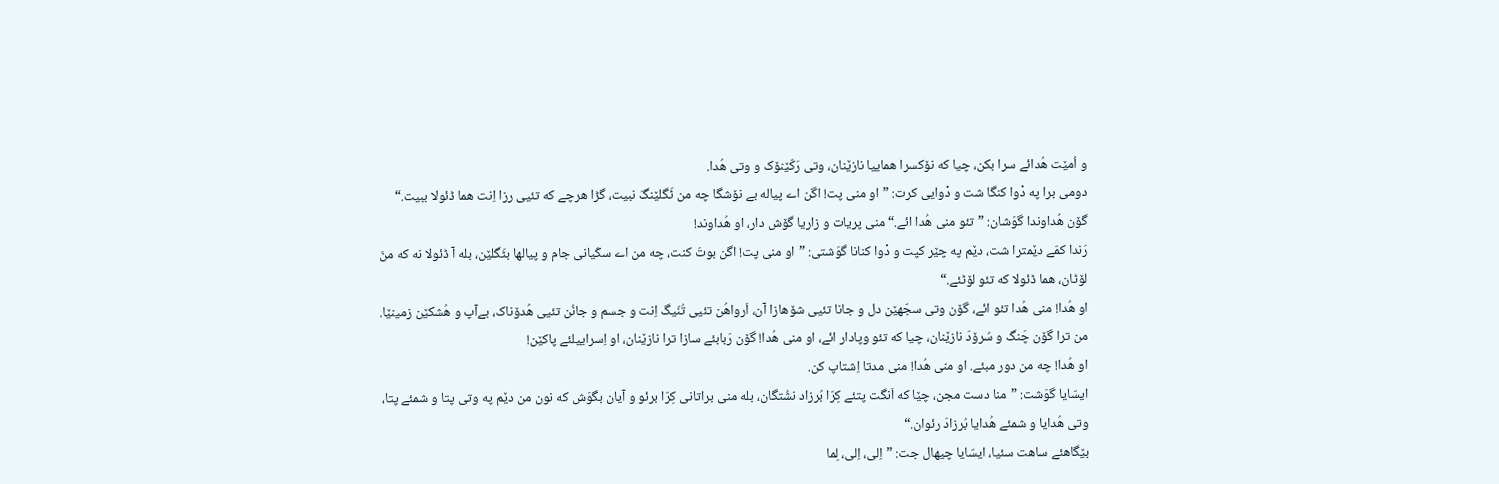و اُمێت هُدائے سرا بکن، چیا که نۆکسرا هماییا نازێنان، وتی رَکّێنۆک و وتی هُدا.
دومی برا په دْوا کنگا شت و دْوایی کرت: ”او منی پت! اگن اے پیاله بے نۆشگا چه من ٹَگلێنگَ نبیت، گڑا هرچے که تئیی رزا اِنت هما ڈئولا ببیت.“
گۆن هُداوندا گوَشان: ”تئو منی هُدا ائے.“ منی پریات و زاریا گۆش دار، او هُداوند!
رَندا کمّے دێمترا شت، دێم په چێر کپت و دْوا کنانا گوَشتی: ”او منی پت! اگن بوتَ کنت، چه من اے سکّیانی جام و پیالها بٹَگلێن، بله آ ڈئولا نه که منَ لۆٹان، هما ڈئولا که تئو لۆٹئے.“
او هُدا! منی هُدا تئو ائے، گۆن وتی سجّهێن دل و جانا تئیی شۆهازا آن، اَرواهُن تئیی تُنّیگ اِنت و جسم و جانُن تئیی هُدۆناک، بےآپ و هُشکێن زمینێا.
من ترا گۆن چَنگ و سُرۆدَ نازێنان، چیا که تئو وپادار ائے، او منی هُدا! گۆن رَبابئے سازا ترا نازێنان، او اِسراییلئے پاکێن!
او هُدا! چه من دور مبئے. او منی هُدا! منی مدتا اِشتاپ کن.
ایسّایا گوَشت: ”منا دست مجن، چێا که اَنگت پتئے کِرّا بُرزاد نشُتگان، بله منی براتانی کِرّا برئو و آیان بگوَش که نون من دێم په وتی پتا و شمئے پتا، وتی هُدایا و شمئے هُدایا بُرزادَ رئوان.“
بێگاهئے ساهت سئیا، ایسّایا چیهال جت: ”اِلی، اِلی، لِما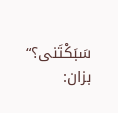سَبَکْتَنی؟“ بزان: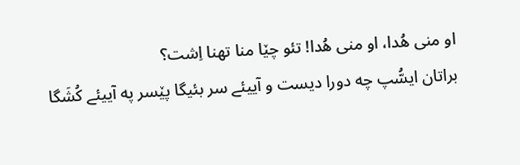او منی هُدا، او منی هُدا! تئو چێا منا تهنا اِشت؟
براتان ایسُّپ چه دورا دیست و آییئے سر بئیگا پێسر په آییئے کُشَگا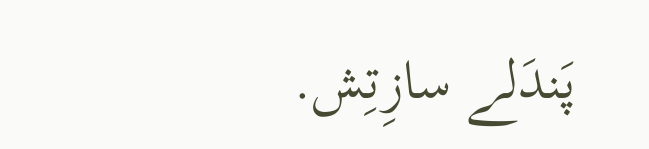پَندَلے سازِتِش.